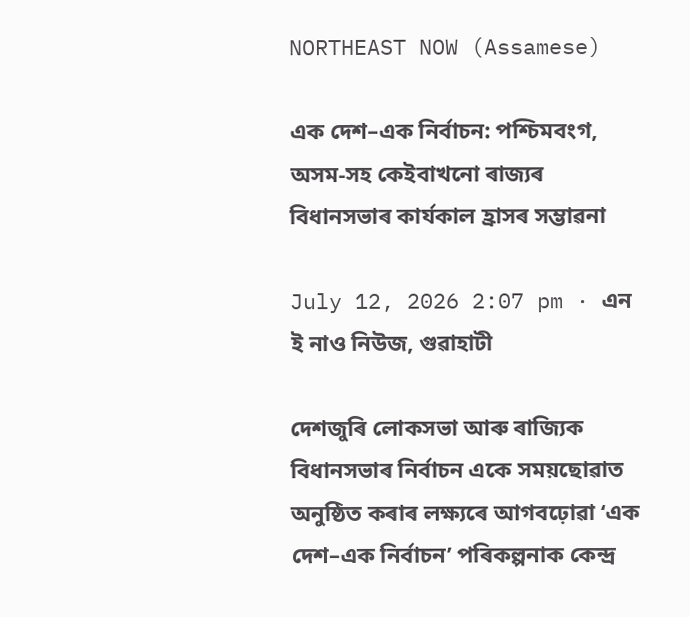NORTHEAST NOW (Assamese)

এক দেশ–এক নিৰ্বাচন: পশ্চিমবংগ, অসম-সহ কেইবাখনো ৰাজ্যৰ বিধানসভাৰ কাৰ্যকাল হ্ৰাসৰ সম্ভাৱনা

July 12, 2026 2:07 pm · এন ই নাও নিউজ, গুৱাহাটী

দেশজুৰি লোকসভা আৰু ৰাজ্যিক বিধানসভাৰ নিৰ্বাচন একে সময়ছোৱাত অনুষ্ঠিত কৰাৰ লক্ষ্যৰে আগবঢ়োৱা ‘এক দেশ–এক নিৰ্বাচন’ পৰিকল্পনাক কেন্দ্ৰ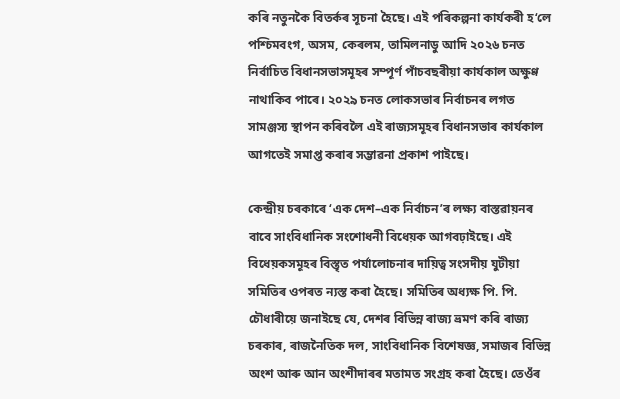কৰি নতুনকৈ বিতৰ্কৰ সূচনা হৈছে। এই পৰিকল্পনা কাৰ্যকৰী হ‘লে পশ্চিমবংগ, অসম, কেৰলম, তামিলনাডু আদি ২০২৬ চনত নিৰ্বাচিত বিধানসভাসমূহৰ সম্পূৰ্ণ পাঁচবছৰীয়া কাৰ্যকাল অক্ষুণ্ণ নাথাকিব পাৰে। ২০২৯ চনত লোকসভাৰ নিৰ্বাচনৰ লগত সামঞ্জস্য স্থাপন কৰিবলৈ এই ৰাজ্যসমূহৰ বিধানসভাৰ কাৰ্যকাল আগতেই সমাপ্ত কৰাৰ সম্ভাৱনা প্ৰকাশ পাইছে।

কেন্দ্ৰীয় চৰকাৰে ‘এক দেশ–এক নিৰ্বাচন’ৰ লক্ষ্য বাস্তৱায়নৰ বাবে সাংবিধানিক সংশোধনী বিধেয়ক আগবঢ়াইছে। এই বিধেয়কসমূহৰ বিস্তৃত পৰ্যালোচনাৰ দায়িত্ব সংসদীয় যুটীয়া সমিতিৰ ওপৰত ন্যস্ত কৰা হৈছে। সমিতিৰ অধ্যক্ষ পি. পি. চৌধাৰীয়ে জনাইছে যে, দেশৰ বিভিন্ন ৰাজ্য ভ্ৰমণ কৰি ৰাজ্য চৰকাৰ, ৰাজনৈতিক দল, সাংবিধানিক বিশেষজ্ঞ, সমাজৰ বিভিন্ন অংশ আৰু আন অংশীদাৰৰ মতামত সংগ্ৰহ কৰা হৈছে। তেওঁৰ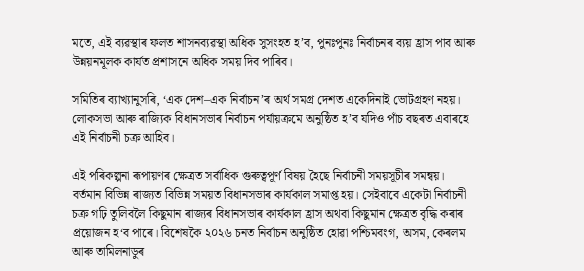মতে, এই ব্যৱস্থাৰ ফলত শাসনব্যৱস্থা অধিক সুসংহত হ’ব, পুনঃপুনঃ নিৰ্বাচনৰ ব্যয় হ্ৰাস পাব আৰু উন্নয়নমূলক কাৰ্যত প্ৰশাসনে অধিক সময় দিব পাৰিব।

সমিতিৰ ব্যাখ্যানুসৰি, ‘এক দেশ–এক নিৰ্বাচন’ৰ অৰ্থ সমগ্ৰ দেশত একেদিনাই ভোটগ্ৰহণ নহয়। লোকসভা আৰু ৰাজ্যিক বিধানসভাৰ নিৰ্বাচন পৰ্যায়ক্ৰমে অনুষ্ঠিত হ’ব যদিও পাঁচ বছৰত এবাৰহে এই নিৰ্বাচনী চক্ৰ আহিব।

এই পৰিকল্পনা ৰূপায়ণৰ ক্ষেত্ৰত সৰ্বাধিক গুৰুত্বপূৰ্ণ বিষয় হৈছে নিৰ্বাচনী সময়সূচীৰ সমন্বয়। বৰ্তমান বিভিন্ন ৰাজ্যত বিভিন্ন সময়ত বিধানসভাৰ কাৰ্যকাল সমাপ্ত হয়। সেইবাবে একেটা নিৰ্বাচনী চক্ৰ গঢ়ি তুলিবলৈ কিছুমান ৰাজ্যৰ বিধানসভাৰ কাৰ্যকাল হ্ৰাস অথবা কিছুমান ক্ষেত্ৰত বৃদ্ধি কৰাৰ প্ৰয়োজন হ‘ব পাৰে। বিশেষকৈ ২০২৬ চনত নিৰ্বাচন অনুষ্ঠিত হোৱা পশ্চিমবংগ, অসম, কেৰলম আৰু তামিলনাডুৰ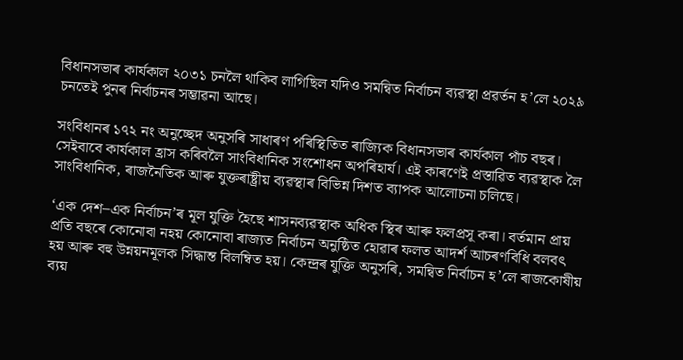বিধানসভাৰ কাৰ্যকাল ২০৩১ চনলৈ থাকিব লাগিছিল যদিও সমন্বিত নিৰ্বাচন ব্যৱস্থা প্ৰৱৰ্তন হ’লে ২০২৯ চনতেই পুনৰ নিৰ্বাচনৰ সম্ভাৱনা আছে।

সংবিধানৰ ১৭২ নং অনুচ্ছেদ অনুসৰি সাধাৰণ পৰিস্থিতিত ৰাজ্যিক বিধানসভাৰ কাৰ্যকাল পাঁচ বছৰ। সেইবাবে কাৰ্যকাল হ্ৰাস কৰিবলৈ সাংবিধানিক সংশোধন অপৰিহাৰ্য। এই কাৰণেই প্ৰস্তাৱিত ব্যৱস্থাক লৈ সাংবিধানিক, ৰাজনৈতিক আৰু যুক্তৰাষ্ট্ৰীয় ব্যৱস্থাৰ বিভিন্ন দিশত ব্যাপক আলোচনা চলিছে।

‘এক দেশ–এক নিৰ্বাচন’ৰ মূল যুক্তি হৈছে শাসনব্যৱস্থাক অধিক স্থিৰ আৰু ফলপ্ৰসূ কৰা। বৰ্তমান প্ৰায় প্ৰতি বছৰে কোনোবা নহয় কোনোবা ৰাজ্যত নিৰ্বাচন অনুষ্ঠিত হোৱাৰ ফলত আদৰ্শ আচৰণবিধি বলবৎ হয় আৰু বহু উন্নয়নমূলক সিদ্ধান্ত বিলম্বিত হয়। কেন্দ্ৰৰ যুক্তি অনুসৰি, সমন্বিত নিৰ্বাচন হ’লে ৰাজকোষীয় ব্যয়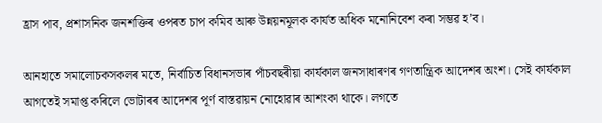হ্ৰাস পাব, প্ৰশাসনিক জনশক্তিৰ ওপৰত চাপ কমিব আৰু উন্নয়নমূলক কাৰ্যত অধিক মনোনিবেশ কৰা সম্ভৱ হ’ব।

আনহাতে সমালোচকসকলৰ মতে, নিৰ্বাচিত বিধানসভাৰ পাঁচবছৰীয়া কাৰ্যকাল জনসাধাৰণৰ গণতান্ত্ৰিক আদেশৰ অংশ। সেই কাৰ্যকাল আগতেই সমাপ্ত কৰিলে ভোটাৰৰ আদেশৰ পূৰ্ণ বাস্তৱায়ন নোহোৱাৰ আশংকা থাকে। লগতে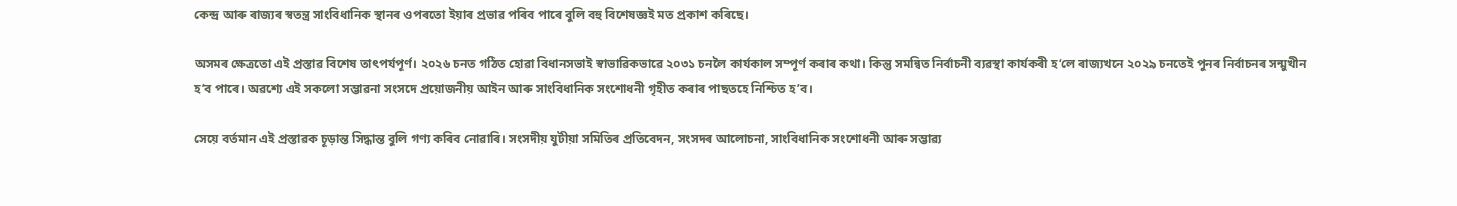কেন্দ্ৰ আৰু ৰাজ্যৰ স্বতন্ত্ৰ সাংবিধানিক স্থানৰ ওপৰতো ইয়াৰ প্ৰভাৱ পৰিব পাৰে বুলি বহু বিশেষজ্ঞই মত প্ৰকাশ কৰিছে।

অসমৰ ক্ষেত্ৰতো এই প্ৰস্তাৱ বিশেষ তাৎপৰ্যপূৰ্ণ। ২০২৬ চনত গঠিত হোৱা বিধানসভাই স্বাভাৱিকভাৱে ২০৩১ চনলৈ কাৰ্যকাল সম্পূৰ্ণ কৰাৰ কথা। কিন্তু সমন্বিত নিৰ্বাচনী ব্যৱস্থা কাৰ্যকৰী হ‘লে ৰাজ্যখনে ২০২৯ চনতেই পুনৰ নিৰ্বাচনৰ সন্মুখীন হ’ব পাৰে। অৱশ্যে এই সকলো সম্ভাৱনা সংসদে প্ৰয়োজনীয় আইন আৰু সাংবিধানিক সংশোধনী গৃহীত কৰাৰ পাছতহে নিশ্চিত হ’ব।

সেয়ে বৰ্তমান এই প্ৰস্তাৱক চূড়ান্ত সিদ্ধান্ত বুলি গণ্য কৰিব নোৱাৰি। সংসদীয় যুটীয়া সমিতিৰ প্ৰতিবেদন, সংসদৰ আলোচনা, সাংবিধানিক সংশোধনী আৰু সম্ভাৱ্য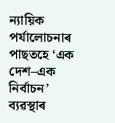ন্যায়িক পৰ্যালোচনাৰ পাছতহে ‘এক দেশ–এক নিৰ্বাচন’ ব্যৱস্থাৰ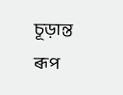চূড়ান্ত ৰূপ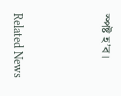স্পষ্ট হ’ব।



Related News